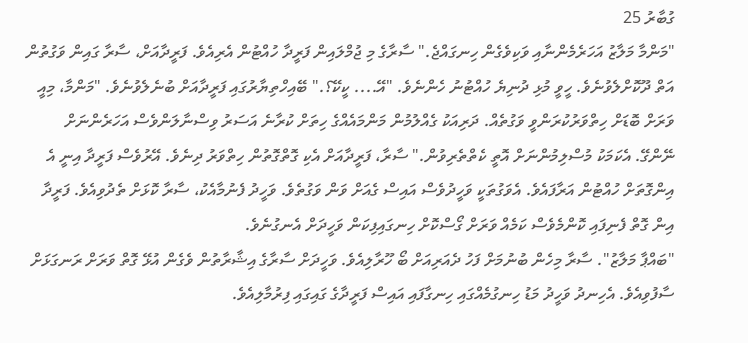ގުބާރު 25
"މަންމާ މަލާޒު އަހަރެމެންނާއި ވަކިވެގެން ހިނގައްޖެ." ސާރާގެ މި ޖުމްލައިން ފަރީދާ ހުއްޓުން އެރިއެވެ. ފަރީދާއަށް، ސާރާ ގައިން ވަގުތުން އަތް ދޫކޮށްލެވުނެވެ. ހީވީ މުޅި ދުނިޔެ ހުއްޓުނު ހެންނެވެ. "އޭ.... ކީކޭ؟." ބޭއިހްތިޔާރުގައި ފަރީދާއަށް ބުނެލެވުނެވެ. "މަންމާ، މިއީ ވަރަށް ބޮޑަށް ހިތްވަރުކުރަންވީ ވަގުތެއް. ދަރިއަކު ގެއްލުމުން މަންމައެއްގެ ހިތަށް ކުރާނެ އަސަރު ވިސްނާލަންވެސް އަހަރެންނަށް ނޭންގޭ. އެކަމަކު މުސްލިމުންނަށް އޮތީ ކެތްތެރިވުން." ސާރާ، ފަރީދާއަށް އެކި ގޮތްގޮތުން ހިތްވަރު ދިނެވެ. އޭރުވެސް ފަރީދާ އިނީ އެ އިންގޮތަށް ހުއްޓުން އަރާފައެވެ. އެވަގުތަކީ ވަހީދުވެސް އައިސް ގެއަށް ވަން ވަގުތެވެ. ވަހީދު ފެނުމާއެކު، ސާރާ ކޮޅަށް ތެދުވިއެވެ. ފަރީދާ އިން ގޮތް ފެނިފައި ކޮންމެވެސް ކަމެއް ވަރަށް ގޯސްކޮށް ހިނގައިފިކަން ވަހީދަށް އެނގުނެވެ.
"ބައްޕާ މަލާޒު". ސާރާ މިހެން ބުނުމަށް ފަހު ދެއަރިއަށް ބޯ ހޫރާލިއެވެ. ވަހީދަށް ސާރާގެ އިޝާރާތުން ވެގެން އުޅޭ ގޮތް ވަރަށް ރަނގަޅަށް ސާފުވިއެވެ. އެހިނދު ވަހީދު މަޑު ހިނގުމެއްގައި ހިނގާފައި އައިސް ފަރީދާގެ ގައިގައި ފިރުމާލިއެވެ.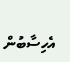އެހިސާބުން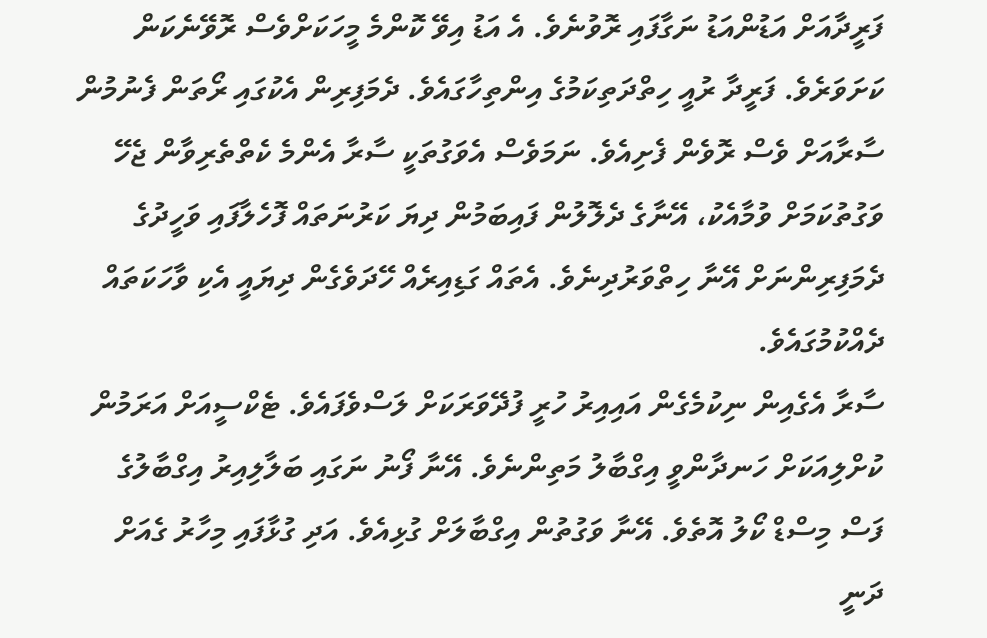ފަރީދާއަށް އަޑުންއަޑު ނަގާފައި ރޮވުނެވެ. އެ އަޑު އިވޭ ކޮންމެ މީހަކަށްވެސް ރޮވޭނެކަން ކަށަވަރެވެ. ފަރީދާ ރުއީ ހިތްދަތިކަމުގެ އިންތިހާގައެވެ. ދެމަފިރިން އެކުގައި ރޯތަން ފެނުމުން ސާރާއަށް ވެސް ރޮވެން ފެށިއެވެ. ނަމަވެސް އެވަގުތަކީ ސާރާ އެންމެ ކެތްތެރިވާން ޖެހޭ ވަގުތުކަމަށް ވުމާއެކު، އޭނާގެ ދެލޮލުން ފައިބަމުން ދިޔަ ކަރުނަތައް ފޮހެލާފައި ވަހީދުގެ ދެމަފިރިންނަށް އޭނާ ހިތްވަރުދިނެވެ. އެތައް ގަޑިއިރެއް ހޭދަވެގެން ދިޔައީ އެކި ވާހަކަތައް ދެއްކުމުގައެވެ.
ސާރާ އެގެއިން ނިކުމެގެން އައިއިރު ހުރީ ފުދޭވަރަކަށް ލަސްވެފައެވެ. ޓެކްސީއަށް އަރަމުން ކުށްލިއަކަށް ހަނދާންވީ އިގްބާލު މަތިންނެވެ. އޭނާ ފޯނު ނަގައި ބަލާލިއިރު އިގްބާލުގެ ފަސް މިސްޑް ކޯލު އޮތެވެ. އޭނާ ވަގުތުން އިގްބާލަށް ގުޅިއެވެ. އަދި ގުޅާފައި މިހާރު ގެއަށް ދަނީ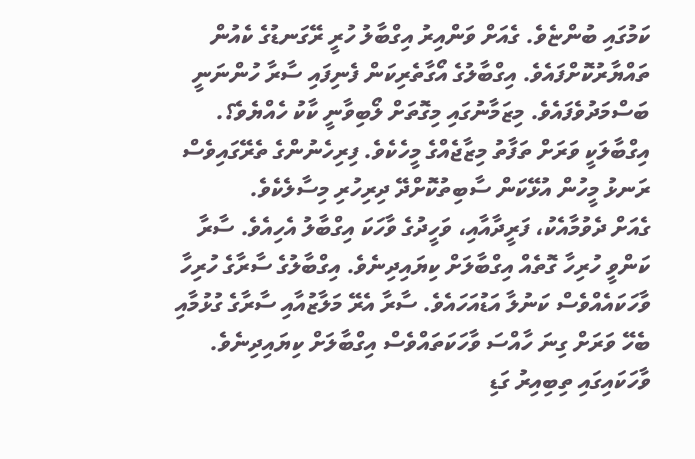ކަމުގައި ބުންޏެވެ. ގެއަށް ވަންއިރު އިގްބާލު ހުރީ ރޭގަނޑުގެ ކެއުން ތައްޔާރުކޮށްފައެވެ. އިގްބާލުގެ އޯގާތެރިކަން ފެނިފައި ސާރާ ހުންނަނީ ބަސްމަދުވެފައެވެ. މިޒަމާނުގައި މިގޮތަށް ލޯބިވާނީ ކާކު ހެއްޔެވެ؟. އިގްބާލަކީ ވަރަށް ތަފާތު މިޒާޖެއްގެ މީހެކެވެ. ފިރިހެނުންގެ ތެރޭގައިވެސް ރަނޅު މީހުން އުޅޭކަން ސާބިތުކޮށްދޭ ދިރިހުރި މިސާލެކެވެ.
ގެއަށް ދެވުމާއެކު، ފަރީދާއާއި، ވަހީދުގެ ވާހަކަ އިގްބާލު އެހިއެވެ. ސާރާ ކަންވީ ހުރިހާ ގޮތެއް އިގްބާލަށް ކިޔައިދިނެވެ. އިގްބާލުގެ ސާރާގެ ހުރިހާ ވާހަކައެއްވެސް ކަނުލާ އަޑުއަހައެވެ. ސާރާ އެރޭ މަލާޒުއާއި ސާރާގެ ގުޅުމާއި ބެހޭ ވަރަށް ގިނަ ހާއްސަ ވާހަކަތައްވެސް އިގްބާލަށް ކިޔައިދިނެވެ. ވާހަކައިގައި ތިބިއިރު ގަޑި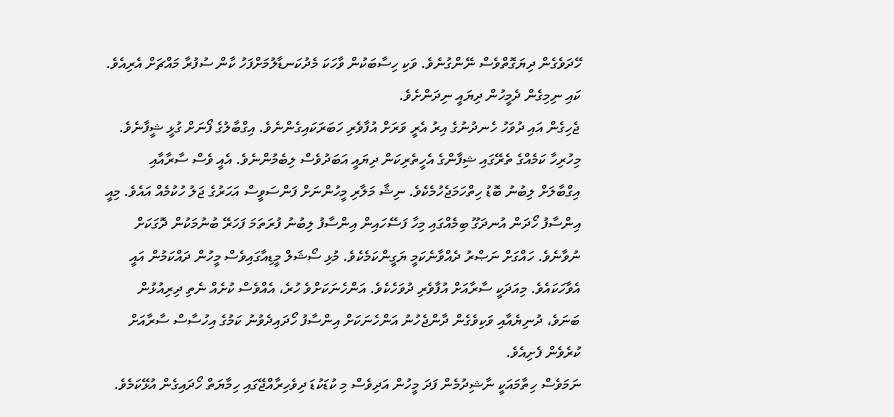ހޭދަވެގެން ދިޔަގޮތްވެސް ނޭންގުނެވެ. ވަކި ހިސާބަކުން ވާހަކަ މެދުކަނޑާލުމަށްފަހު ކާން ސުފުރާ މައްޗަށް އެރިއެވެ. ކައި ނިމިގެން ދެމީހުން ދިޔައީ ނިދަންށެވެ.
ޖެހިގެން އައި ދުވަހު ހެނދުނުގެ އިރު އެރީ ވަރަށް އުފާވެރި ހަބަރަކައިގެންނެވެ. އިގްބާލުގެ ފޯނަށް ގުޅީ ޝީފާނެވެ. މިހުރިހާ ކަމެއްގެ ތެރޭގައި ޝިފާންގެ އެހީތެރިކަން ދިޔައީ އަބަދުވެސް ލިބެމުންނެވެ. އެއީ ވެސް ސާރާއާއި އިގްބާލަށް ލިބުނު ބޮޑު ހިތްހަމަޖެހުމެކެވެ. ނިޝާ މަލާރި މީހުންނަށް ފަންސަވީސް އަހަރުގެ ޖަލު ހުކުމެއް އައެވެ. މިއީ އިންސާފު ހޯދަން އުނދަގޫ ބިމެއްގައި މިހާ ފަސޭހައިން އިންސާފު ލިބުނު ފުރަތަމަ ފަހަރޭ ބުނުމަކުން ދޮގަކަށް ނުވާނެވެ. ހައްގަށް ނަޞްރު ދެއްވާނެކަމީ ޔަގީންކަމެކެވެ. މުޅި ސޯޝަލް މީޑިއާގައިވެސް މީހުން ދައްކަމުން އައީ އެވާހަކައެވެ. މިއަދަކީ ސާރާއަށް އުފާވެރި ދުވަހެކެވެ. އަންހެނަކަށްވެ ހުރެ، އެއްވެސް ކުށެއް ނެތި ދިރިއުޅުން ބަނަވެ، ދުނިޔެއާއި ވަކިވެގެން ދާންޖެހުނު އަންހެނަކަށް އިންސާފު ހޯދައިދެވުނު ކަމުގެ އިހުސާސް ސާރާއަށް ކުރެވެން ފެށިއެވެ.
ނަމަވެސް ހިތާމައަކީ ނާޝިދުމެން ފަދަ މީހުން އަދިވެސް މި ކުޑަކުޑަ ދިވެހިރާއްޖޭގައި ހިމާޔަތް ހޯދައިގެން އުޅޭކަމެވެ.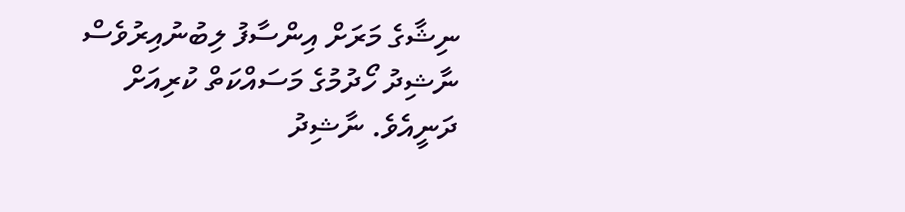ނިޝާގެ މަރަށް އިންސާފު ލިބުނުއިރުވެސް ނާޝިދު ހޯދުމުގެ މަސައްކަތް ކުރިއަށް ދަނީއެވެ. ނާޝިދު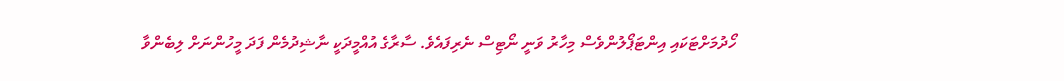ހޯދުމަށްޓަކައި އިންޓަޕޯލުންވެސް މިހާރު ވަނީ ނޯޓިސް ނެރިފައެވެ. ސާރާގެ އުއްމީދަކީ ނާޝިދުމެން ފަދަ މީހުންނަށް ލިބެންވާ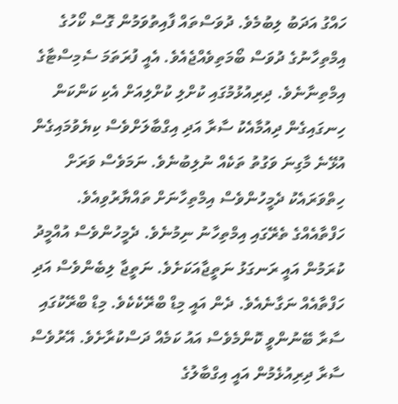ހައްގު އަދަބު ލިބުމެވެ. ދުވަސްތައް ފާއިތުވަމުން ގޮސް ކޯހުގެ އިމްތިހާނުގެ ދުވަސް ބޯމަތިވެއްޖެއެވެ. އެއީ ފުރަތަމަ ސެމިސްޓާގެ އިމްތިނާނެވެ. ދިރިއުޅުމުގައި ކުށްލި ކުށްލިއަށް އެކި ކަންކަން ހިނގައިގެން ދިއުމާއެކު ސާރާ އަދި އިގްބާލަށްވެސް ކިޔެވުމައިގެން އުޅޭނެ މާގިނަ ވަގުތު ތަކެއް ނުލިބުނެވެ. ނަމަވެސް ވަރަށް ހިތްވަރައެކު ދެމީހުންވެސް އިމްތިހާނަށް ތައްޔާރުވިއެވެ.
ހަފްތާއެއްގެ ތެރޭގައި އިމްތިހާނު ނިމުނެވެ. ދެމީހުންވެސް އުއްމީދު ކުރަމުން އައީ ރަނގަޅު ނަތީޖާއަކަށެވެ. ނަތީޖާ ލިބެންވެސް އަދި ހަފްތާއެއް ނަގާނެއެވެ. ދެން އައީ މިޑް ބްރޭކެކެވެ. މިޑް ބްރޭކުގައި ސާރާ ބޭނުންވީ ކޮންމެވެސް އައު ކަމެއް ދަސްކުރާށެވެ. އޭރުވެސް ސާރާ ދިރިއުޅެމުން އައީ އިގްބާލުގެ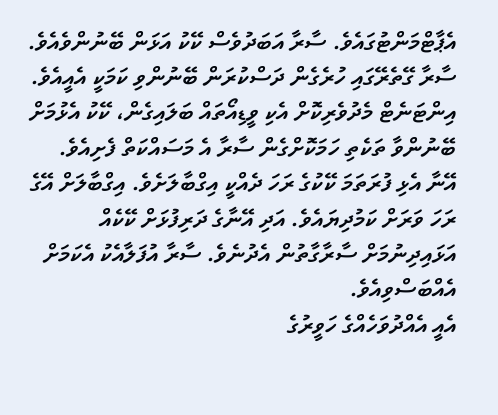އެޕާޓްމަންޓުގައެވެ. ސާރާ އަބަދުވެސް ކޭކު އަޅަން ބޭނުންވެއެވެ. ސާރާ ގޭތެރޭގައި ހުރެގެން ދަސްކުރަން ބޭނުންވި ކަމަކީ އެއީއެވެ. އިންޓަނެޓް މެދުވެރިކޮށް އެކި ވީޑިއޯތައް ބަލައިގެން، ކޭކު އެޅުމަށް ބޭނުންވާ ތަކެތި ހަމަކޮށްގެން ސާރާ އެ މަސައްކަތް ފެށިއެވެ. އޭނާ އެޅި ފުރަތަމަ ކޭކުގެ ރަހަ ދެއްކީ އިގްބާލަށެވެ. އިގްބާލަށް އޭގެ ރަހަ ވަރަށް ކަމުދިޔައެވެ. އަދި އޭނާގެ ދަރިފުޅަށް ކޭކެއް އަޅައިދިނުމަށް ސާރާގާތުން އެދުނެވެ. ސާރާ އުފަލާއެކު އެކަމަށް އެއްބަސްވިއެވެ.
އެއީ އެއްދުވަހެއްގެ ހަވީރުގެ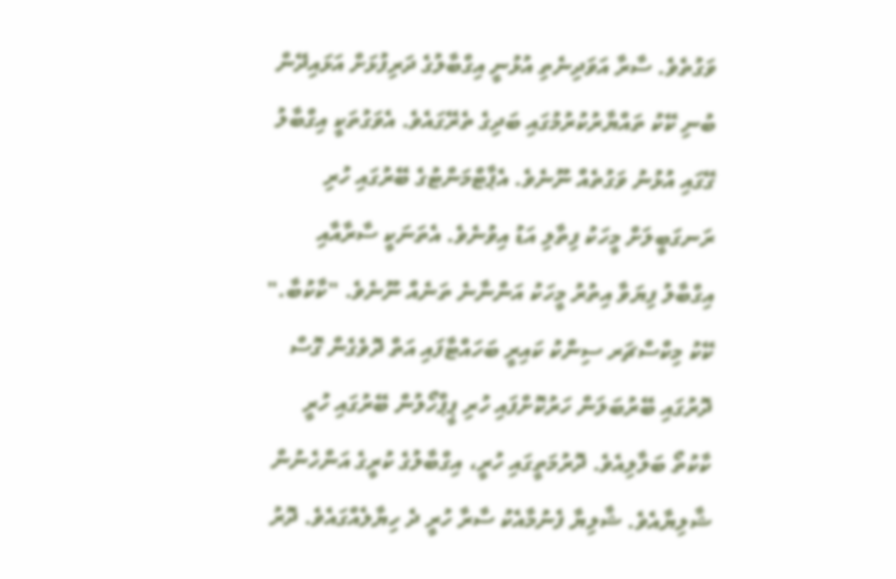ވަގުތެވެ. ސާރާ އަވަދިނެތި އުޅުނީ އިގްބާލުގެ ދަރިފުޅަށް އަޅައިދޭން ބުނި ކޭކު ތައްޔާރުކުރުމުގައި ބަދިގެ ތެރޭގައެވެ. އެވަގުތަކީ އިގްބާލު ގޭގައި އުޅުނު ވަގުތެއް ނޫނެވެ. އެޕާޓްމަންޓުގެ ބޭރުގައި ހުރި ރަނގަބީލަށް މީހަކު ފިތާލި އަޑު އިވުނެވެ. އެތަނަކީ ސާރާއާއި އިގްބާލު ފިޔަވާ އިތުރު މީހަކު އަންނާނެ ތަނެއް ނޫނެވެ. "ކާކުބާ." ކޭކު މިކްސްޗަރ ސިންކު ކައިރީ ބަހައްޓާފައި އަތް ދޮވެގެން ގޮސް ދޮރުގައި ބޭރުބަލަން ހަރުކޮށްފައި ހުރި ޕީޕްހޯލުން ބޭރުގައި ހުރީ ކާކުތޯ ބަލާލިއެވެ. ދޮރުމަތީގައި ހުރީ، އިގްބާލުގެ ކުރީގެ އަންހެނުން ޝާލިޔާއެވެ. ޝާލިޔާ ފެނުމާއެކު ސާރާ ހުރީ ދެ ހިޔާލެއްގައެވެ. ދޮރު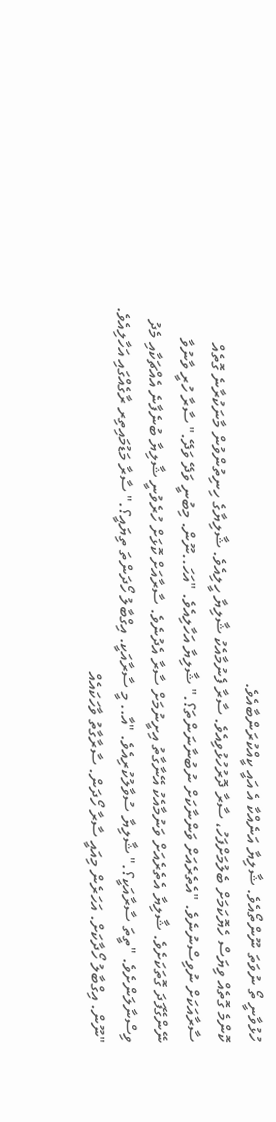ހުޅުވާނީ ތޯ ނުވަތަ ނޫންތޯއެވެ. ޝާލިޔާ އަނެއްކާ އެ އައީ ކީއްކުރަންބާއެވެ.
ކޮންމެ ގޮތެއް ވިޔަސް ހެޔޮކަމަށް ބެލުމަށްފަހު، ސާރާ ދޮރުހުޅުވިއެވެ. ސާރާ ފެނުމާއެކު ޝާލިޔާ ހީލިއެވެ. ޝާލިޔާގެ ހިނިތުންވުން މާނަކުރާނެ ގޮތެއް ސާރާއަކަށް ނުވިސްނުނެވެ. "އެތެރެއަށް ވަންނާކަށް ނުބުނާނަންތަ؟." ޝާލިޔާ އަހާލިއެވެ. "އަހަ..ނޫން. މިބުނީ ވަދޭ ވަދޭ." ސާރާ ހުރީ ވާނުވާ ނޭންގޭފަދަ ގޮތަކަށެވެ. ޝާލިޔާ އެތެރެއަށް ވަނުމާއެކު އޭނާގާތު އިށީނުމަށް ސާރާ އެދުނެވެ. ސާރާއަށް ކޮޅަށް ހުރެވުނީ ޝާލިޔާ ބުނެފާނެ އެއްޗަކާއި މެދު ވިސްނާލަންށެވެ. "ތީތަ ސާރާއަކީ؟." ޝާލިޔާ ސުވާލުކުރިއެވެ. "އާ.. މީ ސާރާއަކީ. އިގްބާލު ހޯދަންތަ ތިޔައީ؟." ސާރާ މަޑުމައިތިރ ރާގެއްގައި އަހާލިއެވެ. "ނޫން. އިގްބާލު ހޯދާކަށް. އަހަރެން މިއައީ ސާރާ ހޯދަން. ސާރާގާތު ވާހަކައެއް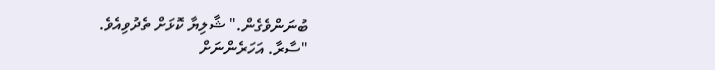ބުނަންވެގެން." ޝާލިޔާ ކޮޅަށް ތެދުވިއެވެ.
"ސާރާ. އަހަރެންނަށް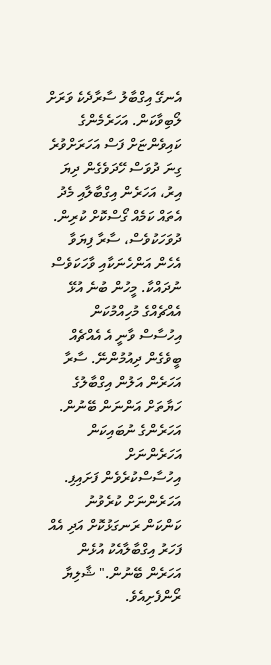އެނގޭ އިގްބާލު ސާރާދެކެ ވަރަށް ލޯބިވާކަން. އަހަރެމެންގެ ކައިވެންޏަށް ފަސް އަހަރަށްވުރެ ގިނަ ދުވަސް ހޭދަވެގެން ދިޔަ އިރު، އަހަރެން އިގްބާލާއި މެދު އެތައް ކަމެއް ގޯސްކޮށް ކުރިން. ދުވަހަކުވެސް، ސާރާ ފިޔަވާ އެހެން އަންހެނަކާއި ވާހަކަވެސް ނުދައްކާ. މީހުން ބުނެ އުޅޭ އެއްޗެއްގެ މުހިއްމުކަން އިހުސާސް ވާނީ އެ އެއްޗެއް ބީވެގެން ދިއުމުންނޭ. ސާރާ އަހަރެން އަލުން އިގްބާލުގެ ހަޔާތަށް އަންނަން ބޭނުން. އަހަރެންގެ ނުބައިކަން އަހަރެންނަށް އިހުސާސްކުރެވެން ފަށައިފި. އަހަރެންނަށް ކުރެވުނު ކަންކަން ރަނގަޅުކޮށް އަދި އެއް ފަހަރު އިގްބާލާއެކު އުޅެން އަހަރެން ބޭނުން." ޝާލިޔާ ރޯންފެށިއެވެ.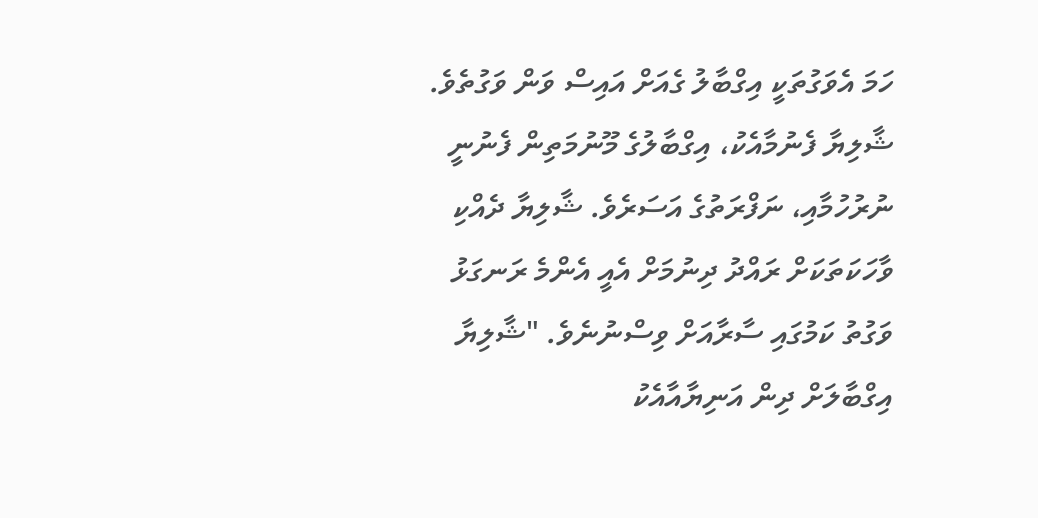ހަމަ އެވަގުތަކީ އިގްބާލު ގެއަށް އައިސް ވަން ވަގުތެވެ. ޝާލިޔާ ފެނުމާއެކު، އިގްބާލުގެ މޫނުމަތިން ފެނުނީ ނުރުހުމާއި، ނަފްރަތުގެ އަސަރެވެ. ޝާލިޔާ ދެއްކި ވާހަކަތަކަށް ރައްދު ދިނުމަށް އެއީ އެންމެ ރަނގަޅު ވަގުތު ކަމުގައި ސާރާއަށް ވިސްނުނެވެ. "ޝާލިޔާ އިގްބާލަށް ދިން އަނިޔާއާއެކު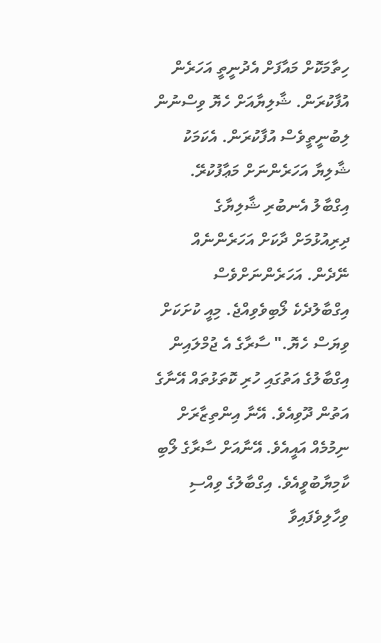ހިތާމަކޮށް މައާފަށް އެދުނީތީ އަހަރެން އުފާކުރަން. ޝާލިޔާއަށް ހެޔޮ ވިސްނުން ލިބުނީތީވެސް އުފާކުރަން. އެކަމަކު ޝާލިޔާ އަހަރެންނަށް މަޢާފުކުރޭ. އިގްބާލު އެނބުރި ޝާލިޔާގެ ދިރިއުޅުމަށް ދާކަށް އަހަރެންނެއް ނޭދެން. އަހަރެންނަށްވެސް އިގްބާލުދެކެ ލޯބިވެވިއްޖެ. މިއީ ކުށަކަށް ވިޔަސް ހެޔޮ." ސާރާގެ އެ ޖުމްލައިން އިގްބާލުގެ އަތުގައި ހުރި ކޮތަޅުތައް އޭނާގެ އަތުން ދޫވިއެވެ. އޭނާ އިންތިޒާރަށް ނިމުމެއް އައީއެވެ. އޭނާއަށް ސާރާގެ ލޯބި ކާމިޔާބުވީއެވެ. އިގްބާލުގެ ވިއްސި ވިހާލިވެފައިވާ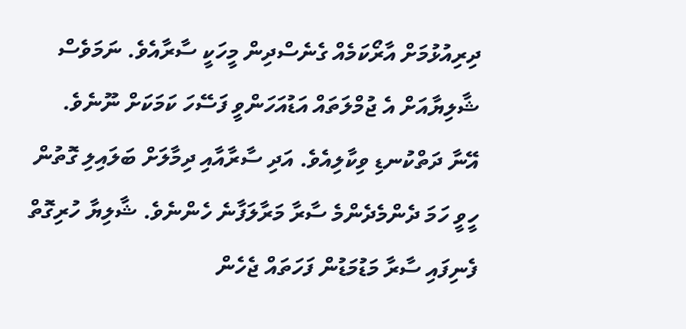ދިރިއުޅުމަށް އާރޯކަމެއް ގެނެސްދިން މީހަކީ ސާރާއެވެ. ނަމަވެސް ޝާލިޔާއަށް އެ ޖުމްލަތައް އަޑުއަހަންވީ ފަސޭހަ ކަމަކަށް ނޫނެވެ. އޭނާ ދަތްކުނޑި ވިކާލިއެވެ. އަދި ސާރާއާއި ދިމާލަށް ބަލައިލި ގޮތުން ހީވީ ހަމަ ދެންމެދެންމެ ސާރާ މަރާލަފާނެ ހެންނެވެ. ޝާލިޔާ ހުރިގޮތް ފެނިފައި ސާރާ މަޑުމަޑުން ފަހަތައް ޖެހެން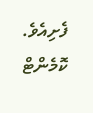ފެށިއެވެ.
ކޮމެންޓް